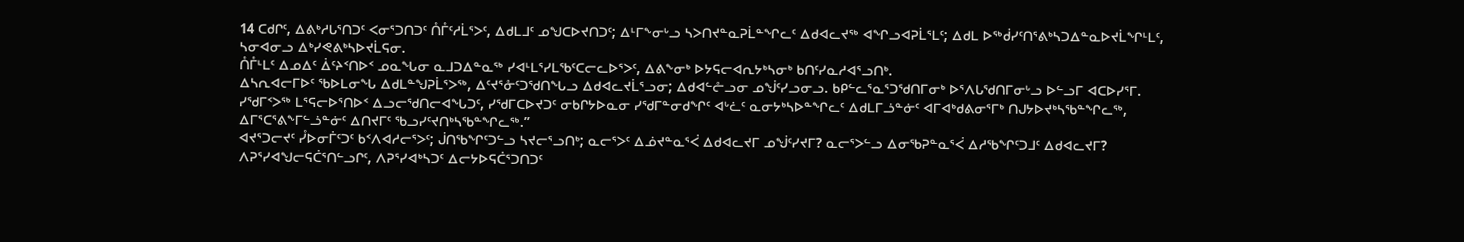14 ᑕᑯᒋᑦ, ᐃᕕᒃᓱᒐᕐᑎᑐᑦ ᐸᓂᕐᑐᑎᑐᑦ ᑍᒤᑦᓱᒫᕐᐳᑦ, ᐃᑯᒪᒧᑦ ᓄᖑᑕᐅᔪᑎᑐᑦ; ᐃᒻᒥᖕᓂᒡᓗ ᓴᐳᑎᔪᓐᓇᕈᒫᓐᖏᓚᑦ ᐃᑯᐊᓚᔪᖅ ᐊᖏᓗᐊᕈᒫᕐᒪᑦ; ᐃᑯᒪ ᐅᖅᑰᓯᑦᑎᕐᕕᒃᓴᑐᐃᓐᓇᐅᔪᒫᖏᒻᒪᑦ, ᓴᓂᐊᓂᓗ ᐃᒃᓯᕙᕕᒃᓴᐅᔪᒫᕋᓂ.
ᑍᒤᒻᒪᑦ ᐃᓄᐃᑦ ᐄᑦᔨᑉᑎᐅᑉ ᓄᓇᖓᓂ ᓇᒧᑐᐃᓐᓇᖅ ᓯᐊᒻᒪᕐᓯᒪᖃᑦᑕᓕᓚᐅᕐᐳᑦ, ᐃᕕᖕᓂᒃ ᐅᔭᕋᓕᐊᕆᔭᒃᓴᓂᒃ ᑲᑎᑦᓯᓇᓱᐊᕐᓗᑎᒃ.
ᐃᓴᕆᐊᓕᒥᐅᑦ ᖃᐅᒪᓂᖓ ᐃᑯᒪᓐᖑᕈᒫᕐᐳᖅ, ᐃᑦᔪᕐᓁᑦᑐᖁᑎᖓᓗ ᐃᑯᐊᓚᔪᒫᕐᓗᓂ; ᐃᑯᐊᓪᓔᓗᓂ ᓄᖒᑦᓯᓗᓂᓗ. ᑲᑭᓪᓚᕐᓇᕐᑐᖁᑎᒥᓂᒃ ᐅᕐᐱᒐᖁᑎᒥᓂᒡᓗ ᐅᓪᓗᒥ ᐊᑕᐅᓯᕐᒥ.
ᓯᖁᒥᑉᐳᖅ ᒪᕐᕋᓕᐅᕐᑎᐅᑉ ᐃᓗᓕᖁᑎᓕᐊᖓᑐᑦ, ᓯᖁᒥᑕᐅᔪᑐᑦ ᓂᑲᒋᔭᐅᓇᓂ ᓯᖁᒥᓐᓂᑯᖏᑦ ᐊᒡᓛᑦ ᓇᓂᔭᒃᓴᐅᓐᖏᓚᑦ ᐃᑯᒪᒥᓘᓐᓃᑦ ᐊᒥᐊᒃᑯᕕᓂᕐᒥᒃ ᑎᒍᔭᐅᔪᒃᓴᖃᓐᖏᓚᖅ, ᐃᒥᕐᑕᕐᕕᖕᒥᓪᓘᓐᓃᑦ ᐃᑎᔪᒥᑦ ᖃᓗᓯᑦᔪᑎᒃᓴᖃᓐᖏᓚᖅ.”
ᐊᔪᕐᑐᓕᔪᑦ ᓮᐅᓂᒦᑦᑐᑦ ᑲᑉᐱᐊᓱᓕᕐᐳᑦ; ᒎᑎᖃᖏᑦᑐᓪᓗ ᓴᔪᓕᕐᓗᑎᒃ; ᓇᓕᕐᐳᑦ ᐃᓅᔪᓐᓇᕐᐹ ᐃᑯᐊᓚᔪᒥ ᓄᖒᑦᓯᔪᒥ? ᓇᓕᕐᐳᓪᓗ ᐃᓂᖃᕈᓐᓇᕐᐹ ᐃᓱᖃᖏᑦᑐᒧᑦ ᐃᑯᐊᓚᔪᒥ?
ᐱᕈᕐᓯᐊᖑᓕᕋᑖᕐᑎᓪᓗᒋᑦ, ᐱᕈᕐᓯᐊᒃᓴᑐᑦ ᐃᓕᔭᐅᕋᑖᕐᑐᑎᑐᑦ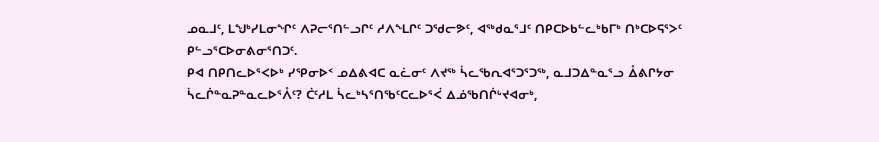ᓄᓇᒧᑦ, ᒪᖑᒃᓯᒪᓂᖏᑦ ᐱᕈᓕᕐᑎᓪᓗᒋᑦ ᓱᐱᖕᒪᒋᑦ ᑐᖁᓕᕗᑦ, ᐊᖅᑯᓇᕐᒧᑦ ᑎᑭᑕᐅᑲᓪᓚᒃᑲᒥᒃ ᑎᒃᑕᐅᕋᕐᐳᑦ ᑭᓪᓗᕐᑕᐅᓂᕕᓂᕐᑎᑐᑦ.
ᑭᐊ ᑎᑭᑎᓚᐅᕐᐸᐅᒃ ᓯᕿᓂᐅᑉ ᓄᐃᕕᐊᑕ ᓇᓛᓂᑦ ᐱᔪᖅ ᓵᓚᖃᕆᐊᕐᑐᕐᑐᖅ, ᓇᒧᑐᐃᓐᓇᕐᓗ ᐂᕕᒋᔭᓂ ᓵᓚᒌᓐᓇᕈᓐᓇᓚᐅᕐᐰᑦ? ᑖᑦᓱᒪ ᓵᓚᒃᓴᕐᑎᖃᑦᑕᓚᐅᕐᐹ ᐃᓅᖃᑎᒌᒡᔪᐊᓂᒃ,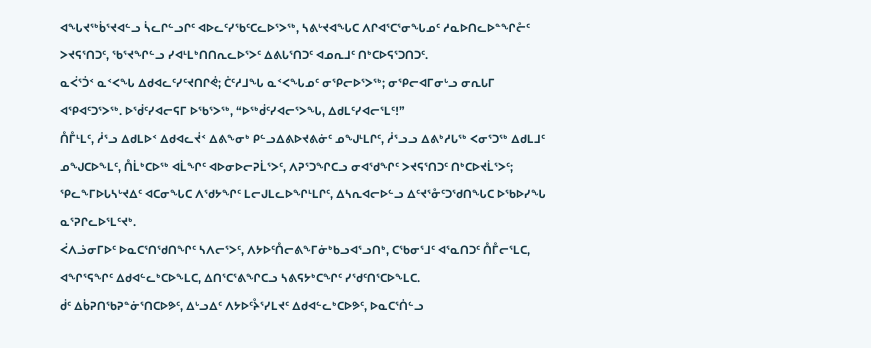ᐊᖓᔪᖅᑳᕐᔪᐊᓪᓗ ᓵᓚᒋᓪᓗᒋᑦ ᐊᐅᓚᑦᓯᖃᑦᑕᓚᐅᕐᐳᖅ, ᓴᕕᒡᔪᐊᖓᑕ ᐱᒋᐊᕐᑕᕐᓂᖓᓄᑦ ᓱᓇᐅᑎᓚᐅᓐᖏᓔᑦ ᐳᔪᕋᕐᑎᑐᑦ, ᖃᕐᔪᖏᓪᓗ ᓯᐊᒻᒪᒃᑎᑎᕆᓚᐅᕐᐳᑦ ᐃᕕᒐᕐᑎᑐᑦ ᐊᓄᕆᒧᑦ ᑎᒃᑕᐅᕋᕐᑐᑎᑐᑦ.
ᓇᐹᕐᑑᑉ ᓇᑉᐸᖓ ᐃᑯᐊᓚᑦᓯᑦᔪᑎᒋᕚ; ᑖᑦᓱᒧᖓ ᓇᑉᐸᖓᓄᑦ ᓂᕿᓕᐅᕐᐳᖅ; ᓂᕿᓕᐊᒥᓂᒡᓗ ᓂᕆᒐᒥ ᐊᕿᐊᑦᑐᕐᐳᖅ. ᐅᖂᑦᓯᐊᓕᕋᒥ ᐅᖃᕐᐳᖅ, “ᐅᖅᑰᑦᓯᐊᓕᕐᐳᖓ, ᐃᑯᒪᑦᓯᐊᓕᕐᒪᑦ!”
ᑍᒤᒻᒪᑦ, ᓲᕐᓗ ᐃᑯᒪᐅᑉ ᐃᑯᐊᓚᔫᑉ ᐃᕕᖕᓂᒃ ᑭᓪᓗᐃᕕᐅᔪᕕᓃᑦ ᓄᖑᒻᒪᒋᑦ, ᓲᕐᓗᓗ ᐃᕕᒃᓱᒐᖅ ᐸᓂᕐᑐᖅ ᐃᑯᒪᒧᑦ ᓄᖑᑕᐅᖕᒪᑦ, ᑍᒫᒃᑕᐅᖅ ᐊᒫᖏᑦ ᐊᐅᓂᐅᓕᕈᒫᕐᐳᑦ, ᐱᕈᕐᑐᖏᑕᓗ ᓂᐊᖁᖏᑦ ᐳᔪᕋᕐᑎᑐᑦ ᑎᒃᑕᐅᔪᒫᕐᐳᑦ; ᕿᓚᖕᒥᐅᒐᓴᒡᔪᐃᑦ ᐊᑕᓂᖓᑕ ᐱᖁᔭᖏᑦ ᒪᓕᒍᒪᓚᐅᖏᒻᒪᒋᑦ, ᐃᓴᕆᐊᓕᐅᓪᓗ ᐃᑦᔪᕐᓁᑦᑐᖁᑎᖓᑕ ᐅᖃᐅᓯᖓ ᓇᕐᕈᒋᓚᐅᕐᒪᑦᔪᒃ.
ᐹᐱᓘᓂᒥᐅᑦ ᐅᓇᑕᕐᑎᖁᑎᖏᑦ ᓴᐱᓕᕐᐳᑦ, ᐱᔭᐅᑦᑍᓕᕕᖕᒥᓃᒃᑲᓗᐊᕐᓗᑎᒃ, ᑕᖃᓂᕐᒧᑦ ᐊᕐᓇᑎᑐᑦ ᑍᒤᓕᕐᒪᑕ, ᐊᖏᕐᕋᖏᑦ ᐃᑯᐊᓪᓚᒃᑕᐅᖕᒪᑕ, ᐃᑎᕐᑕᕐᕕᖏᑕᓗ ᓴᕕᕋᔭᒃᑕᖏᑦ ᓯᖁᑦᑎᕐᑕᐅᖕᒪᑕ.
ᑰᑦ ᐃᑳᕈᑎᖃᕈᓐᓃᕐᑎᑕᐅᕗᑦ, ᐃᒡᓗᐃᑦ ᐱᔭᐅᑦᔧᕐᓯᒪᔪᑦ ᐃᑯᐊᓪᓚᒃᑕᐅᕗᑦ, ᐅᓇᑕᕐᑏᓪᓗ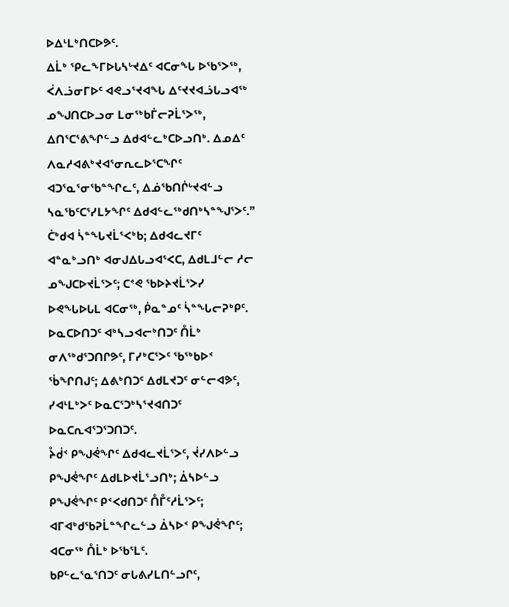ᐅᐃᒻᒪᒃᑎᑕᐅᕗᑦ.
ᐃᒫᒃ ᕿᓚᖕᒥᐅᒐᓴᒡᔪᐃᑦ ᐊᑕᓂᖓ ᐅᖃᕐᐳᖅ, ᐹᐱᓘᓂᒥᐅᑦ ᐊᕙᓗᕐᔪᐊᖓ ᐃᑦᔪᔪᐊᓘᒐᓗᐊᖅ ᓄᖑᑎᑕᐅᓗᓂ ᒪᓂᖅᑲᒦᓕᕈᒫᕐᐳᖅ, ᐃᑎᕐᑕᕐᕕᖏᓪᓗ ᐃᑯᐊᓪᓚᒃᑕᐅᓗᑎᒃ. ᐃᓄᐃᑦ ᐱᓇᓱᐊᕕᒃᔪᐊᕐᓂᕆᓚᐅᕐᑕᖏᑦ ᐊᑐᕐᓇᕐᓂᖃᓐᖏᓚᑦ, ᐃᓅᖃᑎᒌᒡᔪᐊᓪᓗ ᓴᓇᖃᑦᑕᕐᓯᒪᔭᖏᑦ ᐃᑯᐊᓪᓚᖅᑯᑎᒃᓴᓐᖑᕐᐳᑦ.”
ᑖᒃᑯᐊ ᓵᓐᖓᔪᒫᕐᐸᒃᑲ; ᐃᑯᐊᓚᔪᒥᑦ ᐊᓐᓇᒃᓗᑎᒃ ᐊᓂᒍᐃᒐᓗᐊᕐᐸᑕ, ᐃᑯᒪᒧᓪᓕ ᓱᓕ ᓄᖑᑕᐅᔪᒫᕐᐳᑦ; ᑕᕝᕙ ᖃᐅᔨᔪᒫᕐᐳᓯ ᐅᕙᖓᐅᒐᒪ ᐊᑕᓂᖅ, ᑮᓇᓐᓄᑦ ᓵᓐᖓᓕᕈᒃᑭᑦ.
ᐅᓇᑕᐅᑎᑐᑦ ᐊᒃᓴᓗᐊᓕᒃᑎᑐᑦ ᑍᒫᒃ ᓂᐱᖅᑯᕐᑐᑎᒋᕗᑦ, ᒥᓯᒃᑕᕐᐳᑦ ᖃᖅᑲᐅᑉ ᖄᖏᑎᒍᑦ; ᐃᕕᒃᑎᑐᑦ ᐃᑯᒪᔪᑐᑦ ᓂᓪᓕᐊᕗᑦ, ᓯᐊᒻᒪᒃᐳᑦ ᐅᓇᑕᕐᑐᒃᓴᕐᔪᐊᑎᑐᑦ ᐅᓇᑕᕆᐊᕐᑐᕐᑐᑎᑐᑦ.
ᔧᑰᑉ ᑭᖑᕚᖏᑦ ᐃᑯᐊᓚᔪᒫᕐᐳᑦ, ᔫᓯᐱᐅᓪᓗ ᑭᖑᕚᖏᑦ ᐃᑯᒪᐅᔪᒫᕐᓗᑎᒃ; ᐄᓴᐅᓪᓗ ᑭᖑᕚᖏᑦ ᑭᑉᐸᑯᑎᑐᑦ ᑍᒤᑦᓱᒫᕐᐳᑦ; ᐊᒥᐊᒃᑯᖃᕈᒫᓐᖏᓚᓪᓗ ᐄᓴᐅᑉ ᑭᖑᕚᖏᑦ; ᐊᑕᓂᖅ ᑍᒫᒃ ᐅᖃᕐᒪᑦ.
ᑲᑭᓪᓚᕐᓇᕐᑎᑐᑦ ᓂᒐᕕᓯᒪᑎᓪᓗᒋᑦ,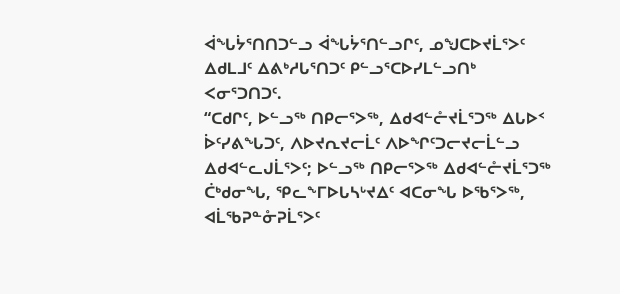ᐋᖓᔮᕐᑎᑎᑐᓪᓗ ᐋᖓᔮᕐᑎᓪᓗᒋᑦ, ᓄᖑᑕᐅᔪᒫᕐᐳᑦ ᐃᑯᒪᒧᑦ ᐃᕕᒃᓱᒐᕐᑎᑐᑦ ᑭᓪᓗᕐᑕᐅᓯᒪᓪᓗᑎᒃ ᐸᓂᕐᑐᑎᑐᑦ.
“ᑕᑯᒋᑦ, ᐅᓪᓗᖅ ᑎᑭᓕᕐᐳᖅ, ᐃᑯᐊᓪᓔᔪᒫᕐᑐᖅ ᐃᒐᐅᑉ ᐆᑦᓯᕕᖓᑐᑦ, ᐱᐅᔪᕆᔪᓕᒫᑦ ᐱᐅᖏᑦᑐᓕᔪᓕᒫᓪᓗ ᐃᑯᐊᓪᓚᒍᒫᕐᐳᑦ; ᐅᓪᓗᖅ ᑎᑭᓕᕐᐳᖅ ᐃᑯᐊᓪᓔᔪᒫᕐᑐᖅ ᑖᒃᑯᓂᖓ, ᕿᓚᖕᒥᐅᒐᓴᒡᔪᐃᑦ ᐊᑕᓂᖓ ᐅᖃᕐᐳᖅ, ᐊᒫᖃᕈᓐᓁᕈᒫᕐᐳᑦ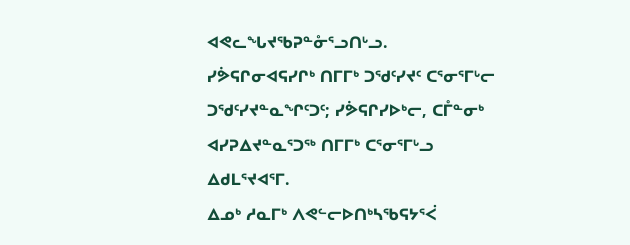ᐊᕙᓚᖓᔪᖃᕈᓐᓁᕐᓗᑎᒡᓗ.
ᓯᕘᕋᒋᓂᐊᕋᓯᒋᒃ ᑎᒥᒥᒃ ᑐᖁᑦᓯᔪᑦ ᑕᕐᓂᕐᒥᒡᓕ ᑐᖁᑦᓯᔪᓐᓇᖏᑦᑐᑦ; ᓯᕘᕋᒋᓯᐅᒃᓕ, ᑕᒤᓐᓂᒃ ᐊᓯᕈᐃᔪᓐᓇᕐᑐᖅ ᑎᒥᒥᒃ ᑕᕐᓂᕐᒥᒡᓗ ᐃᑯᒪᕐᔪᐊᕐᒥ.
ᐃᓄᒃ ᓱᓇᒥᒃ ᐱᕙᓪᓕᐅᑎᒃᓴᖃᕋᔭᕐᐹ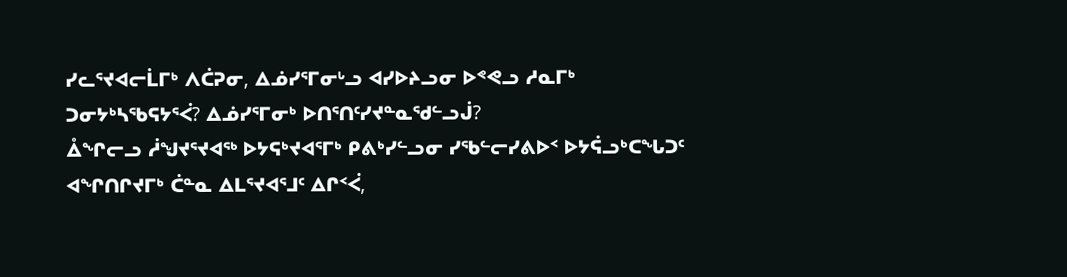ᓯᓚᕐᔪᐊᓕᒫᒥᒃ ᐱᑖᕈᓂ, ᐃᓅᓯᕐᒥᓂᒡᓗ ᐊᓯᐅᔨᓗᓂ ᐅᕝᕙᓗ ᓱᓇᒥᒃ ᑐᓂᔭᒃᓴᖃᕋᔭᕐᐹ? ᐃᓅᓯᕐᒥᓂᒃ ᐅᑎᕐᑎᑦᓯᔪᓐᓇᖁᓪᓗᒎ?
ᐂᖏᓕᓗ ᓲᖑᔪᕐᔪᐊᖅ ᐅᔭᕋᒃᔪᐊᕐᒥᒃ ᑭᕕᒃᓯᓪᓗᓂ ᓯᖃᓪᓕᓯᕕᐅᑉ ᐅᔭᕌᓗᒃᑕᖓᑐᑦ ᐊᖏᑎᒋᔪᒥᒃ ᑖᓐᓇ ᐃᒪᕐᔪᐊᕐᒧᑦ ᐃᒋᑉᐹ,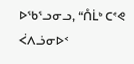ᐅᖃᕐᓗᓂᓗ, “ᑍᒫᒃ ᑕᕝᕙ ᐹᐱᓘᓂᐅᑉ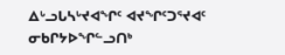ᐃᒡᓗᒐᓴᒡᔪᐊᖏᑦ ᐊᔪᖏᑦᑐᕐᔪᐊᑦ ᓂᑲᒋᔭᐅᖏᓪᓗᑎᒃ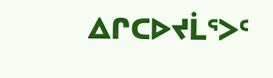ᐃᒋᑕᐅᔪᒫᕐᐳᑦ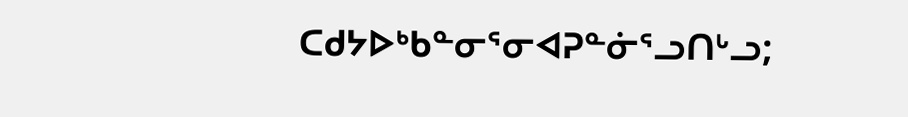ᑕᑯᔭᐅᒃᑲᓐᓂᕐᓂᐊᕈᓐᓃᕐᓗᑎᒡᓗ;